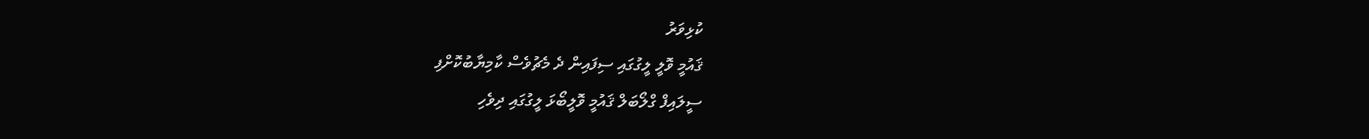ކުޅިވަރު
ޤައުމީ ވޮލީ ލީގުގައި ސިފައިން ދެ މެޗުވެސް ކާމިޔާބުކޮށްފި
ސީލައިފް ގްލޯބަލް ޤައުމީ ވޮލީބޯޅަ ލީގުގައި ދިވެހި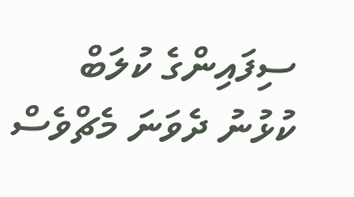ސިފައިންގެ ކުލަބް ކުޅުނު ދެވަނަ މެޗްވެސް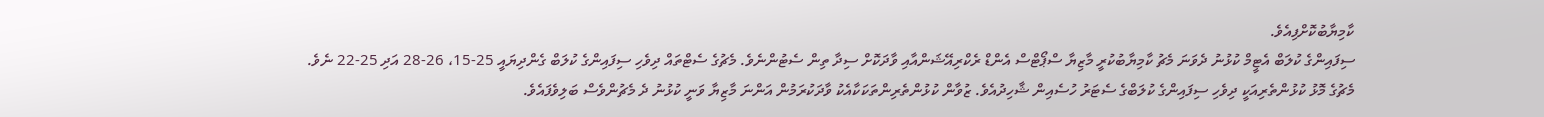ކާމިޔާބުކޮށްފިއެވެ.
ސިފައިންގެ ކުލަބް އެޓީމް ކުޅުނު ދެވަނަ މެޗު ކާމިޔާބުކުރީ މާޒިޔާ ސްޕޯޓްސް އެންޑް ރެކްރިއޭޝަންއާއި ވާދަކޮށް ސިދާ ތިން ސެޓުންނެވެ. މެޗުގެ ސެޓްތައް ދިވެހި ސިފައިންގެ ކުލަބް ގެންދިޔައީ 25-15، 26-28 އަދި 25-22 ނެވެ. މެޗުގެ މޮޅު ކުޅުންތެރިއަކީ ދިވެހި ސިފައިންގެ ކުލަބްގެ ސެޓަރު ހުސެއިން ޝާހިދުއެވެ. ޒުވާން ކުޅުންތެރިންތަކަކާއެކު ވާދަކުރަމުން އަންނަ މާޒިޔާ ވަނީ ކުޅުނު ދެ މެޗުންވެސް ބަލިވެފައެވެ.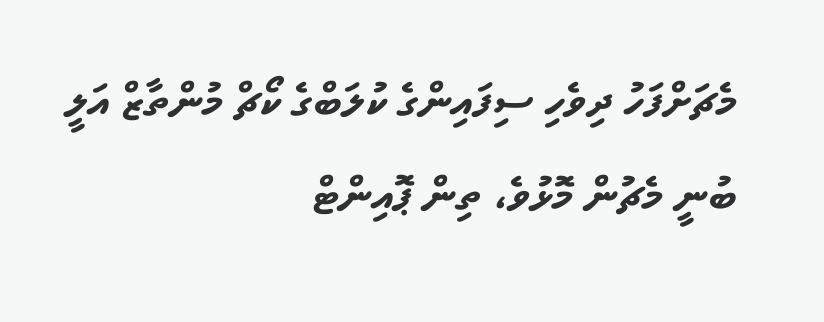މެޗަށްފަހު ދިވެހި ސިފައިންގެ ކުލަބްގެ ކޯޗް މުންތާޒް އަލީ ބުނީ މެޗުން މޮޅުވެ، ތިން ޕޮއިންޓް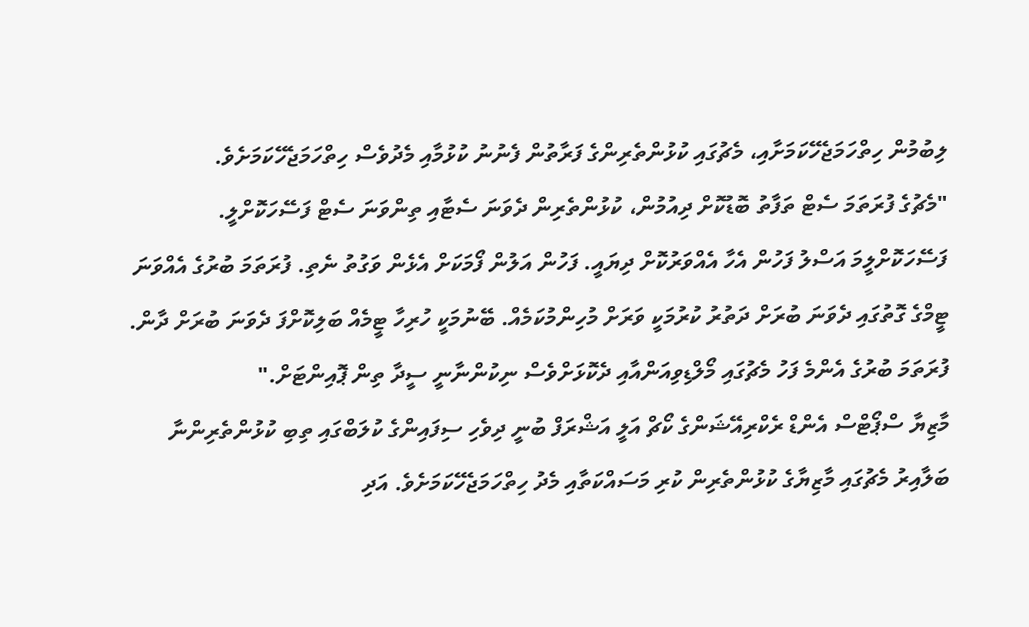ލިބުމުން ހިތްހަމަޖެހޭކަމަށާއި، މެޗުގައި ކުޅުންތެރިންގެ ފަރާތުން ފެނުނު ކުޅުމާއި މެދުވެސް ހިތްހަމަޖެހޭކަމަށެވެ.
"މެޗުގެ ފުރަތަމަ ސެޓް ތަފާތު ބޮޑުކޮށް ދިއުމުން، ކުޅުންތެރިން ދެވަނަ ސެޓާއި ތިންވަނަ ސެޓް ފަސޭހަކޮށްލީ. ފަސޭހަކޮށްލީމަ އަސްލު ފަހުން އެހާ އެއްވަރުކޮށް ދިޔައީ. ފަހުން އަލުން ފޯމަކަށް އެޅެން ވަގުތު ނެތި. ފުރަތަމަ ބުރުގެ އެއްވަނަ ޓީމްގެ ގޮތުގައި ދެވަނަ ބުރަށް ދަތުރު ކުރުމަކީ ވަރަށް މުހިންމުކަމެއް. ބޭނުމަކީ ހުރިހާ ޓީމެއް ބަލިކޮށްފަ ދެވަނަ ބުރަށް ދާން. ފުރަތަމަ ބުރުގެ އެންމެ ފަހު މެޗުގައި މޯލްޑިވިއަންއާއި ދެކޮޅަށްވެސް ނިކުންނާނީ ސީދާ ތިން ޕޮއިންޓަށް."
މާޒިޔާ ސްޕޯޓްސް އެންޑް ރެކްރިއޭޝަންގެ ކޯޗް އަލީ އަޝްރަފް ބުނީ ދިވެހި ސިފައިންގެ ކުލަބްގައި ތިބި ކުޅުންތެރިންނާ ބަލާއިރު މެޗުގައި މާޒިޔާގެ ކުޅުންތެރިން ކުރި މަސައްކަތާއި މެދު ހިތްހަމަޖެހޭކަމަށެވެ. އަދި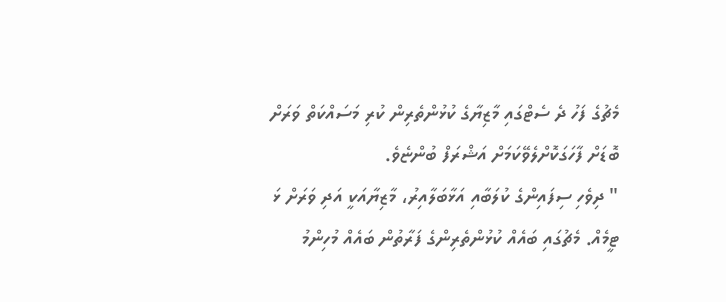މެޗުގެ ފަހު ދެ ސެޓްގައި މާޒިޔާގެ ކުޅުންތެރިން ކުރި މަސައްކަތް ވަރަށް ބޮޑަށް ފާހަގަކޮށްލެވޭކަމަށް އަޝްރަފް ބުންޏެވެ.
" ދިވެހި ސިފައިންގެ ކުލަބާއި އަޅާބަލާއިރު، މާޒިޔާއަކީ އަދި ވަރަށް ޅަ ޓީމެއް. މެޗުގައި ބައެއް ކުޅުންތެރިންގެ ފަރާތުން ބައެއް މުހިންމު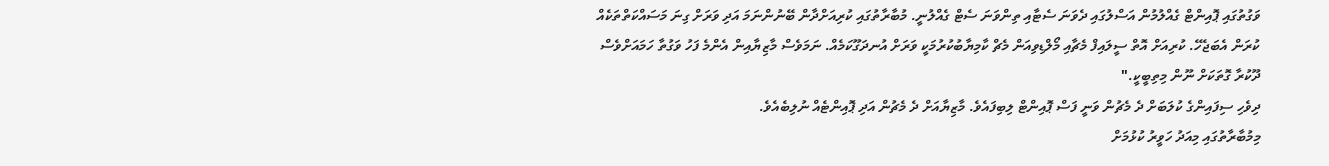ވަގުތުގައި ޕޮއިންޓް ގެއްލުމުން އަސްލުގައި ދެވަނަ ސެޓާއި ތިންވަނަ ސެޓް ގެއްލުނީ. މުބާރާތުގައި ކުރިއަށްދާން ބޭނުންނަމަ އަދި ވަރަށް ގިނަ މަސައްކަތްތަކެއް ކުރަން އެބަޖެހޭ. ކުރިއަށް އޮތް ސީލައިފް މެޗާއި މޯލްޑިވިއަން މެޗް ކާމިޔާބުކުރުމަކީ ވަރަށް އުނދަގޫކަމެއް. ނަމަވެސް މާޒިޔާއިން އެންމެ ފަހު ވަގުތާ ހަމައަށްވެސް ދޫކުރާ ގޮތަކަށް ނޫން މިތިބީކީ."
ދިވެހި ސިފައިންގެ ކުލަބަށް ދެ މެޗުން ވަނީ ފަސް ޕޮއިންޓް ލިބިފައެވެ. މާޒިޔާއަށް ދެ މެޗުން އަދި ޕޮއިންޓެއް ނުލިބެއެވެ.
މިމުބާރާތުގައި މިއަދު ހަވީރު ކުޅުމަށް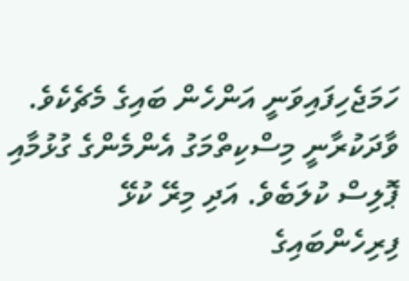ހަމަޖެހިފައިވަނީ އަންހެން ބައިގެ މެޗެކެވެ. ވާދަކުރާނީ މިސްކިތްމަގު އެންމެންގެ ގުޅުމާއި ޕޮލިސް ކުލަބެވެ. އަދި މިރޭ ކުޅޭ ފިރިހެންބައިގެ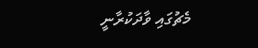މެޗުގައި ވާދަކުރާނީ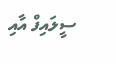ސީލައިފް އާއި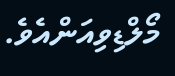މޯލްޑިވިއަންއެވެ.